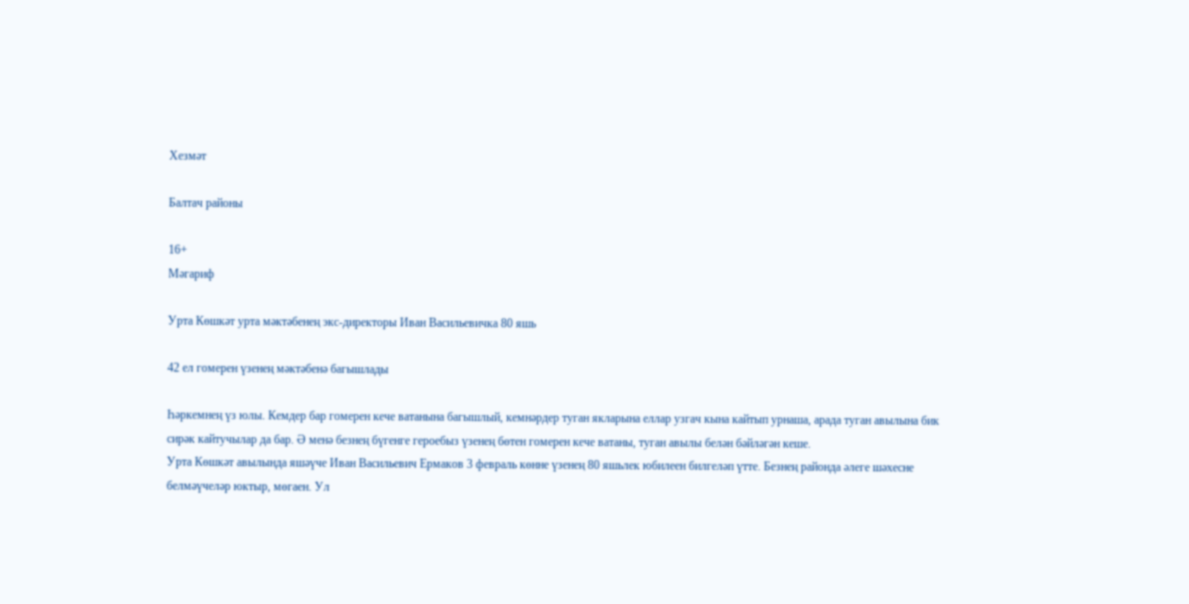Хезмәт

Балтач районы

16+
Мәгариф

Урта Көшкәт урта мәктәбенең экс-директоры Иван Васильевичка 80 яшь

42 ел гомерен үзенең мәктәбенә багышлады

Һәркемнең үз юлы. Кемдер бар гомерен кече ватанына багышлый, кемнәрдер туган якларына еллар узгач кына кайтып урнаша, арада туган авылына бик сирәк кайтучылар да бар. Ә менә безнең бүгенге героебыз үзенең бөтен гомерен кече ватаны, туган авылы белән бәйләгән кеше.
Урта Көшкәт авылында яшәүче Иван Васильевич Ермаков 3 февраль көнне үзенең 80 яшьлек юбилеен билгеләп үтте. Безнең районда әлеге шәхесне белмәүчеләр юктыр, мөгаен. Ул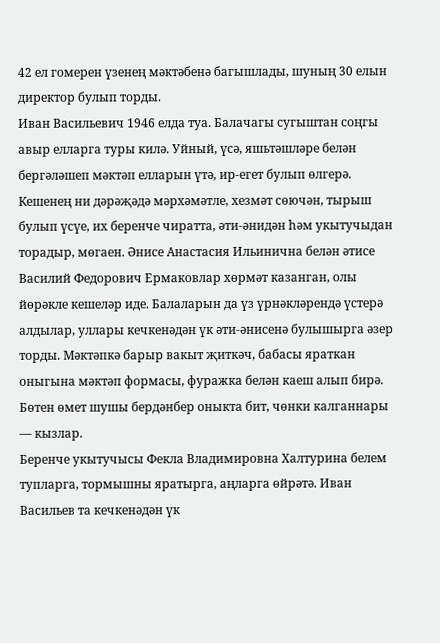42 ел гомерен үзенең мәктәбенә багышлады, шуның 30 елын директор булып торды.
Иван Васильевич 1946 елда туа. Балачагы сугыштан соңгы авыр елларга туры килә. Уйный, үсә, яшьтәшләре белән бергәләшеп мәктәп елларын үтә, ир-егет булып өлгерә.
Кешенең ни дәрәҗәдә мәрхәмәтле, хезмәт сөючән, тырыш булып үсүе, их беренче чиратта, әти-әнидән һәм укытучыдан торадыр, мөгаен. Әнисе Анастасия Ильинична белән әтисе Василий Федорович Ермаковлар хөрмәт казанган, олы йөрәкле кешеләр иде. Балаларын да үз үрнәкләрендә үстерә алдылар, уллары кечкенәдән үк әти-әнисенә булышырга әзер торды. Мәктәпкә барыр вакыт җиткәч, бабасы яраткан оныгына мәктәп формасы, фуражка белән каеш алып бирә. Бөтен өмет шушы бердәнбер оныкта бит, чөнки калганнары — кызлар.
Беренче укытучысы Фекла Владимировна Халтурина белем тупларга, тормышны яратырга, аңларга өйрәтә. Иван Васильев та кечкенәдән үк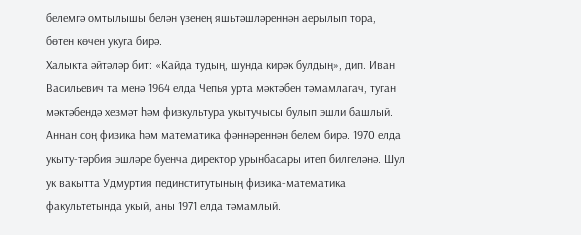белемгә омтылышы белән үзенең яшьтәшләреннән аерылып тора, бөтен көчен укуга бирә.
Халыкта әйтәләр бит: «Кайда тудың, шунда кирәк булдың», дип. Иван Васильевич та менә 1964 елда Чепья урта мәктәбен тәмамлагач, туган мәктәбендә хезмәт һәм физкультура укытучысы булып эшли башлый. Аннан соң физика һәм математика фәннәреннән белем бирә. 1970 елда укыту-тәрбия эшләре буенча директор урынбасары итеп билгеләнә. Шул ук вакытта Удмуртия пединститутының физика-математика факультетында укый, аны 1971 елда тәмамлый.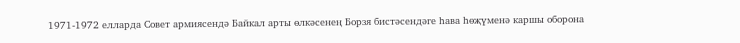1971-1972 елларда Совет армиясендә Байкал арты өлкәсенең Борзя бистәсендәге һава һөҗүменә каршы оборона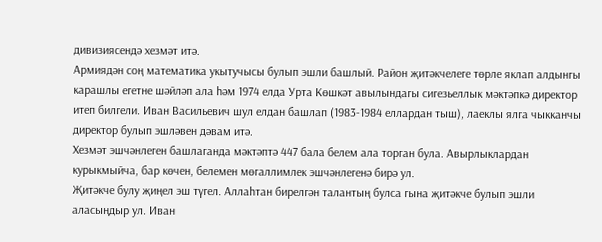дивизиясендә хезмәт итә.
Армиядән соң математика укытучысы булып эшли башлый. Район җитәкчелеге төрле яклап алдынгы карашлы егетне шәйләп ала һәм 1974 елда Урта Көшкәт авылындагы сигезьеллык мәктәпкә директор итеп билгели. Иван Васильевич шул елдан башлап (1983-1984 еллардан тыш), лаеклы ялга чыкканчы директор булып эшләвен дәвам итә.
Хезмәт эшчәнлеген башлаганда мәктәптә 447 бала белем ала торган була. Авырлыклардан курыкмыйча, бар көчен, белемен мөгаллимлек эшчәнлегенә бирә ул.
Җитәкче булу җиңел эш түгел. Аллаһтан бирелгән талантың булса гына җитәкче булып эшли аласыңдыр ул. Иван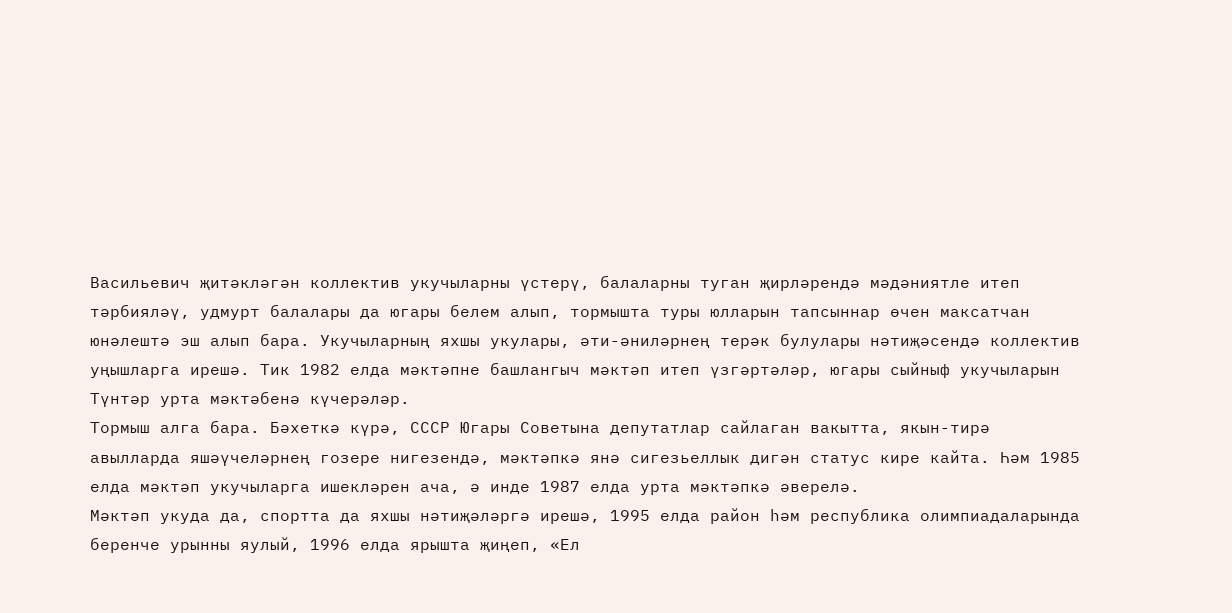Васильевич җитәкләгән коллектив укучыларны үстерү, балаларны туган җирләрендә мәдәниятле итеп тәрбияләү, удмурт балалары да югары белем алып, тормышта туры юлларын тапсыннар өчен максатчан юнәлештә эш алып бара. Укучыларның яхшы укулары, әти-әниләрнең терәк булулары нәтиҗәсендә коллектив уңышларга ирешә. Тик 1982 елда мәктәпне башлангыч мәктәп итеп үзгәртәләр, югары сыйныф укучыларын Түнтәр урта мәктәбенә күчерәләр.
Тормыш алга бара. Бәхеткә күрә, СССР Югары Советына депутатлар сайлаган вакытта, якын-тирә авылларда яшәүчеләрнең гозере нигезендә, мәктәпкә янә сигезьеллык дигән статус кире кайта. Һәм 1985 елда мәктәп укучыларга ишекләрен ача, ә инде 1987 елда урта мәктәпкә әверелә.
Мәктәп укуда да, спортта да яхшы нәтиҗәләргә ирешә, 1995 елда район һәм республика олимпиадаларында беренче урынны яулый, 1996 елда ярышта җиңеп, «Ел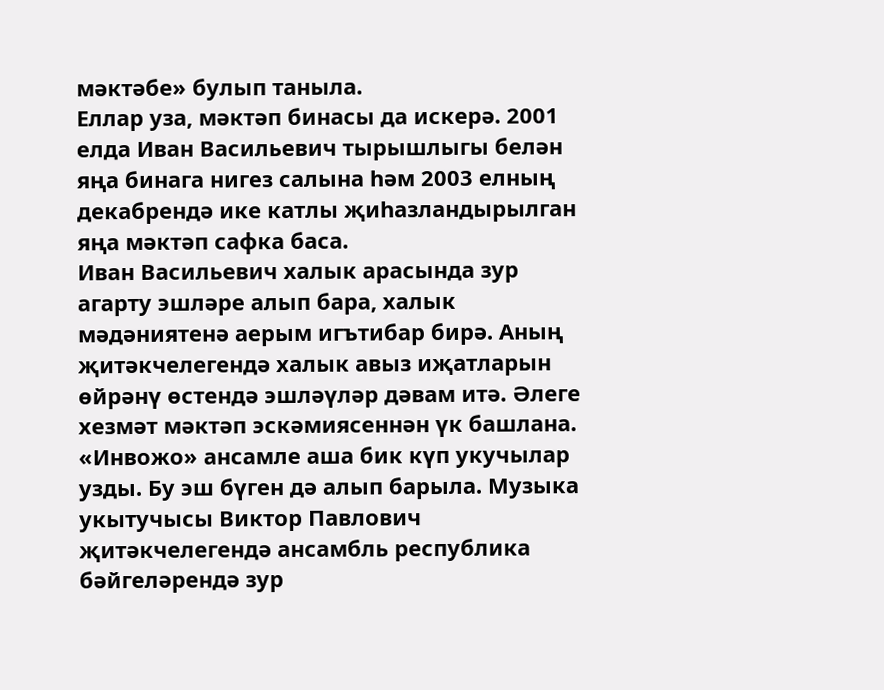мәктәбе» булып таныла.
Еллар уза, мәктәп бинасы да искерә. 2001 елда Иван Васильевич тырышлыгы белән яңа бинага нигез салына һәм 2003 елның декабрендә ике катлы җиһазландырылган яңа мәктәп сафка баса.
Иван Васильевич халык арасында зур агарту эшләре алып бара, халык мәдәниятенә аерым игътибар бирә. Аның җитәкчелегендә халык авыз иҗатларын өйрәнү өстендә эшләүләр дәвам итә. Әлеге хезмәт мәктәп эскәмиясеннән үк башлана. «Инвожо» ансамле аша бик күп укучылар узды. Бу эш бүген дә алып барыла. Музыка укытучысы Виктор Павлович җитәкчелегендә ансамбль республика бәйгеләрендә зур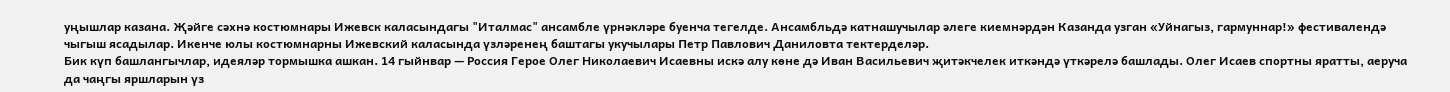уңышлар казана. Җәйге сәхнә костюмнары Ижевск каласындагы "Италмас" ансамбле үрнәкләре буенча тегелде. Ансамбльдә катнашучылар әлеге киемнәрдән Казанда узган «Уйнагыз, гармуннар!» фестивалендә чыгыш ясадылар. Икенче юлы костюмнарны Ижевский каласында үзләренең баштагы укучылары Петр Павлович Даниловта тектерделәр.
Бик күп башлангычлар, идеяләр тормышка ашкан. 14 гыйнвар — Россия Герое Олег Николаевич Исаевны искә алу көне дә Иван Васильевич җитәкчелек иткәндә үткәрелә башлады. Олег Исаев спортны яратты, аеруча да чаңгы яршларын үз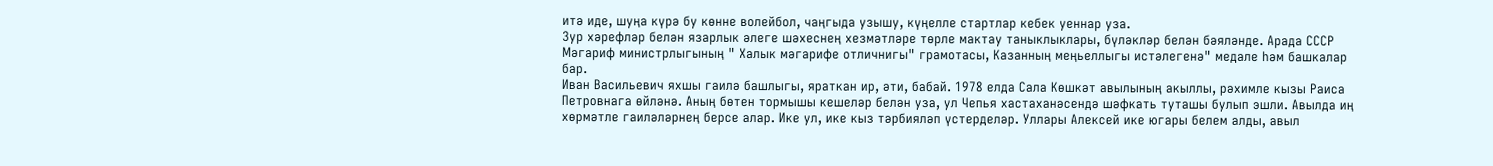итә иде, шуңа күрә бу көнне волейбол, чаңгыда узышу, күңелле стартлар кебек уеннар уза.
Зур хәрефләр белән язарлык әлеге шәхеснең хезмәтләре төрле мактау таныклыклары, бүләкләр белән бәяләнде. Арада СССР Мәгариф министрлыгының " Халык мәгарифе отличнигы" грамотасы, Казанның меңьеллыгы истәлегенә" медале һәм башкалар бар.
Иван Васильевич яхшы гаилә башлыгы, яраткан ир, әти, бабай. 1978 елда Сала Көшкәт авылының акыллы, рәхимле кызы Раиса Петровнага өйләнә. Аның бөтен тормышы кешеләр белән уза, ул Чепья хастаханәсендә шәфкать туташы булып эшли. Авылда иң хөрмәтле гаиләләрнең берсе алар. Ике ул, ике кыз тәрбияләп үстерделәр. Уллары Алексей ике югары белем алды, авыл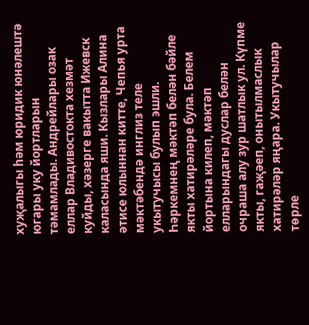хуҗалыгы һәм юридик юнәлештә югары уку йортларын тәмамлады. Андрейлары озак еллар Владивостокта хезмәт куйды, хәзерге вакытта Ижевск каласында яши. Кызлары Алина әтисе юлыннан китте, Чепья урта мәктәбендә инглиз теле укытучысы булып эшли.
Һәркемнең мәктәп белән бәйле якты хатирәләре була. Белем йортына килеп, мәктәп елларындагы дуслар белән очраша алу зур шатлык ул. Күпме якты, гаҗәеп, онытылмаслык хатирәләр яңара. Укытучылар төрле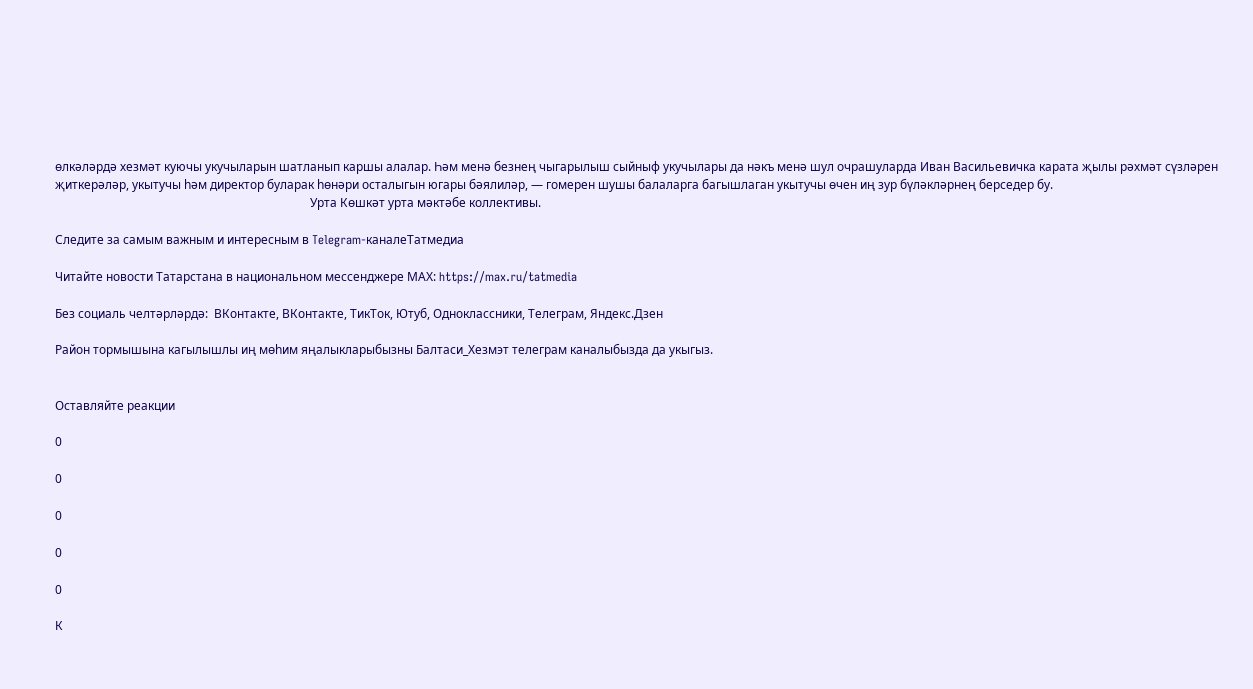өлкәләрдә хезмәт куючы укучыларын шатланып каршы алалар. Һәм менә безнең чыгарылыш сыйныф укучылары да нәкъ менә шул очрашуларда Иван Васильевичка карата җылы рәхмәт сүзләрен җиткерәләр, укытучы һәм директор буларак һөнәри осталыгын югары бәялиләр, — гомерен шушы балаларга багышлаган укытучы өчен иң зур бүләкләрнең берседер бу.
                                                                                     Урта Көшкәт урта мәктәбе коллективы.

Следите за самым важным и интересным в Telegram-каналеТатмедиа

Читайте новости Татарстана в национальном мессенджере MАХ: https://max.ru/tatmedia

Без социаль челтәрләрдә:  ВКонтакте, ВКонтакте, ТикТок, Ютуб, Одноклассники, Телеграм, Яндекс.Дзен

Район тормышына кагылышлы иң мөһим яңалыкларыбызны Балтаси_Хезмэт телеграм каналыбызда да укыгыз.


Оставляйте реакции

0

0

0

0

0

К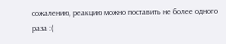сожалению, реакцию можно поставить не более одного раза :(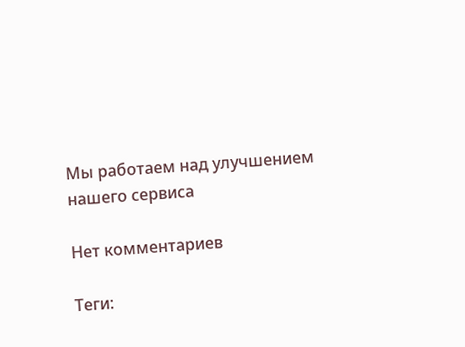Мы работаем над улучшением нашего сервиса

Нет комментариев

Теги: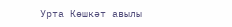Урта Көшкәт авылы